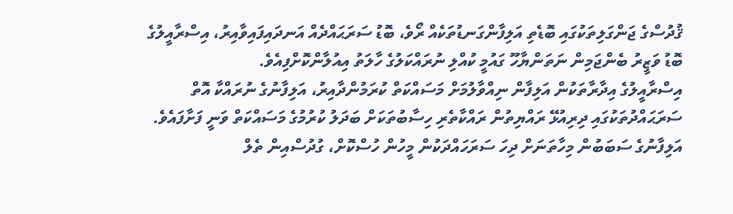ޤުދުސްގެ ޖަންގަލިތަކުގައި ބޮޑެތި އަލިފާންގަނޑުތަކެއް ރޯވެ، ބޮޑު ސަރަޙައްދެއް އަނދައިފައިވާއިރު، އިސްރާއީލުގެ ބޮޑު ވަޒީރު ބެންޖަމިން ނަތަންޔާހޫ ގައުމީ ކުއްލި ނުރައްކަލުގެ ހާލަތު އިއުލާންކޮށްފިއެވެ.
އިސްރާއީލުގެ އިދާރާތަކުން އަލިފާން ނިއްވާލުމަށް މަސައްކަތް ކުރަމުންދާއިރު، އަލިފާނުގެ ނުރައްކާ އޮތް ސަރަޙައްދުތަކުގައި ދިރިއުޅޭ ރައްޔިތުން ރައްކާތެރި ހިސާބުތަކަށް ބަދަލު ކުރުމުގެ މަސައްކަތް ވަނީ ފަށާފައެވެ.
އަލިފާނުގެ ސަބަބުން މިހާތަނަށް ދިހަ ސަރަހައްދަކުން މީހުން ހުސްކޮށް، ގުދުސްއިން ތެލް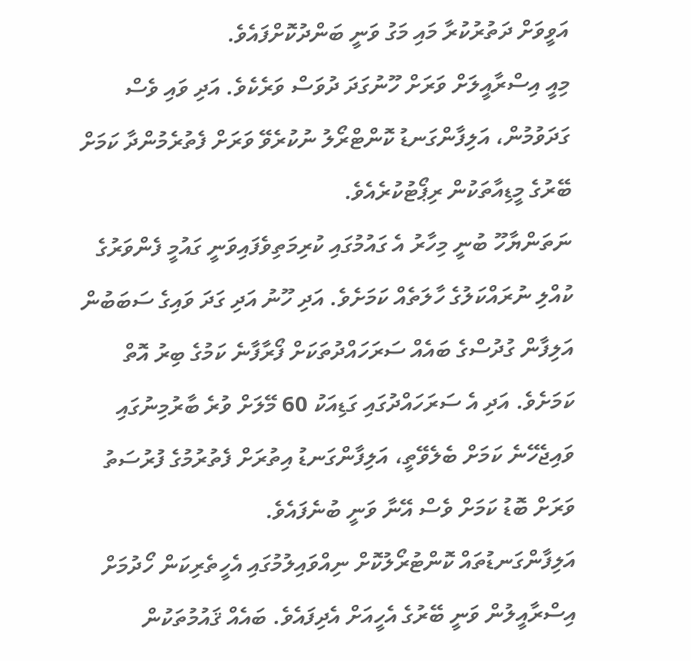އަވީވަށް ދަތުރުކުރާ މައި މަގު ވަނީ ބަންދުކޮށްފައެވެ.
މިއީ އިސްރާއީލަށް ވަރަށް ހޫނުގަދަ ދުވަސް ވަރެކެވެ. އަދި ވައި ވެސް ގަދަވުމުން، އަލިފާންގަނޑު ކޮންޓްރޯލު ނުކުރެވޭ ވަރަށް ފެތުރެމުންދާ ކަމަށް ބޭރުގެ މީޑިއާތަކުން ރިޕޯޓުކުރެއެވެ.
ނަތަންޔާހޫ ބުނީ މިހާރު އެ ގައުމުގައި ކުރިމަތިވެފައިވަނީ ގައުމީ ފެންވަރުގެ ކުއްލި ނުރައްކަލުގެ ހާލަތެއް ކަމަށެވެ. އަދި ހޫނު އަދި ގަދަ ވައިގެ ސަބަބުން އަލިފާން ގުދުސްގެ ބައެއް ސަރަހައްދުތަކަށް ފޯރާފާނެ ކަމުގެ ބިރު އޮތް ކަމަށެވެ. އަދި އެ ސަރަހައްދުގައި ގަޑިއަކު 60 މޭލަށް ވުރެ ބާރުމިނުގައި ވައިޖެހޭނެ ކަމަށް ބެލެވޭތީ، އަލިފާންގަނޑު އިތުރަށް ފެތުރުމުގެ ފުރުސަތު ވަރަށް ބޮޑު ކަމަށް ވެސް އޭނާ ވަނީ ބުނެފައެވެ.
އަލިފާންގަނޑުތައް ކޮންޓުރޯލުކޮށް ނިއްވައިލުމުގައި އެހީތެރިކަން ހޯދުމަށް އިސްރާއީލުން ވަނީ ބޭރުގެ އެހީއަށް އެދިފައެވެ. ބައެއް ޤައުމުތަކުން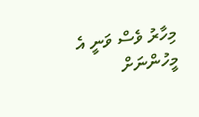މިހާރު ވެސް ވަނީ އެ މީހުންނަށް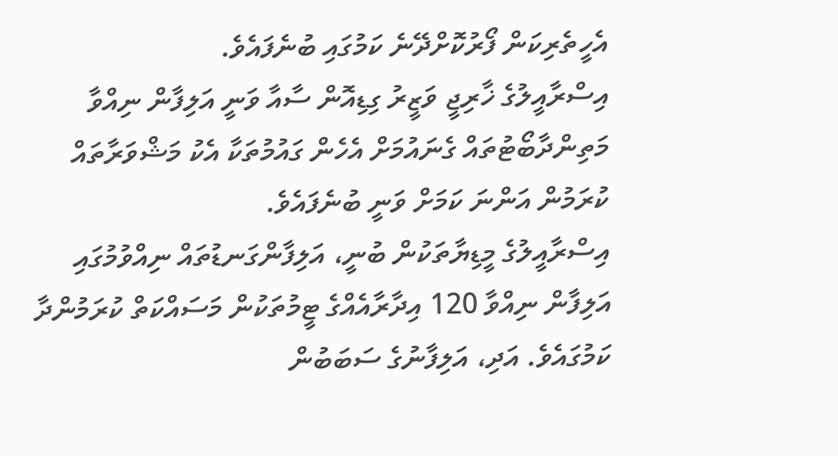އެހީތެރިކަން ފޯރުކޮށްދޭނެ ކަމުގައި ބުނެފައެވެ.
އިސްރާއީލުގެ ޚާރިޖީ ވަޒީރު ގިޑިއޮން ސާއާ ވަނީ އަލިފާން ނިއްވާ މަތިންދާބޯޓުތައް ގެނައުމަށް އެހެން ގައުމުތަކާ އެކު މަޝްވަރާތައް ކުރަމުން އަންނަ ކަމަށް ވަނީ ބުނެފައެވެ.
އިސްރާއީލުގެ މީޑިޔާތަކުން ބުނީ، އަލިފާންގަނޑުތައް ނިއްވުމުގައި އަލިފާން ނިއްވާ 120 އިދާރާއެއްގެ ޓީމުތަކުން މަސައްކަތް ކުރަމުންދާ ކަމުގައެވެ. އަދި، އަލިފާނުގެ ސަބަބުން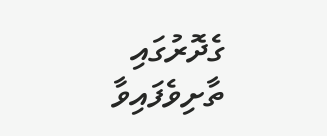ގެދޮރުގައި ތާށިވެފައިވާ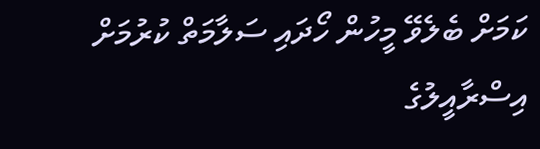ކަމަށް ބެލެވޭ މީހުން ހޯދައި ސަލާމަތް ކުރުމަށް އިސްރާއީލުގެ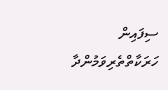ސިފައިން ހަރަކާތްތެރިވަމުންދާ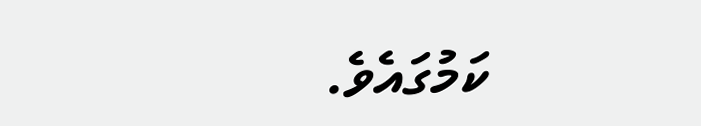ކަމުގައެވެ.